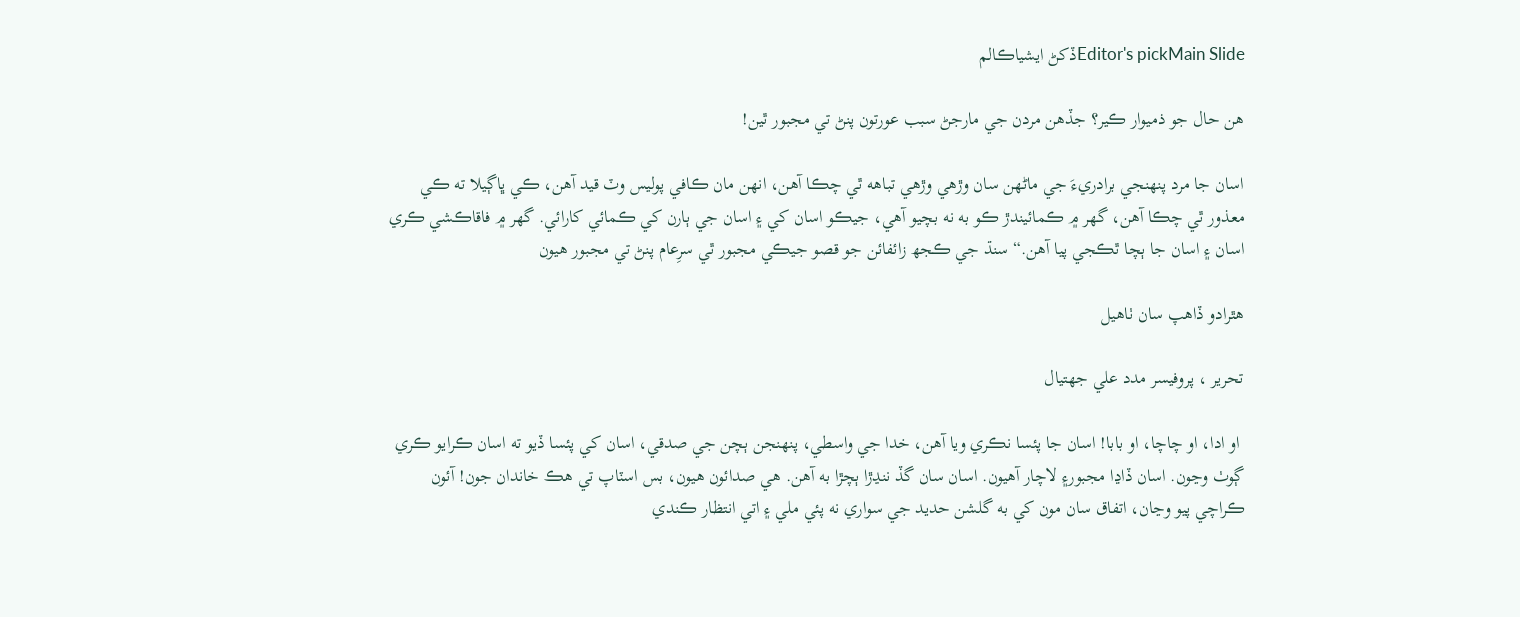Editor's pickMain Slideڏکڻ ايشياڪالم

ھن حال جو ذميوار ڪير؟ جڏھن مردن جي مارجڻ سبب عورتون پنڻ تي مجبور ٿين!

اسان جا مرد پنهنجي برادريءَ جي ماڻهن سان وڙهي وڙهي تباهه ٿي چڪا آهن، انهن مان ڪافي پوليس وٽ قيد آهن، ڪي ڀاڳيلا ته ڪي معذور ٿي چڪا آهن، گهر ۾ ڪمائيندڙ ڪو به نه بچيو آهي، جيڪو اسان کي ۽ اسان جي ٻارن کي ڪمائي کارائي. گهر ۾ فاقاڪشي ڪري اسان ۽ اسان جا ٻچا ٿڪجي پيا آهن.“ سنڌ جي ڪجھ زائفائن جو قصو جيڪي مجبور ٿي سرِعام پنڻ تي مجبور ھيون

ھٿرادو ڏاھپ سان ٺاھيل

تحرير ، پروفيسر مدد علي جھتيال

 او ادا، او چاچا، او بابا! اسان جا پئسا نڪري ويا آهن، خدا جي واسطي، پنهنجن ٻچن جي صدقي، اسان کي پئسا ڏيو ته اسان ڪرايو ڪري ڳوٺ وڃون. اسان ڏاڍا مجبور۽ لاچار آهيون. اسان سان گڏ ننڍڙا ٻچڙا به آهن. هي صدائون هيون، بس اسٽاپ تي هڪ خاندان جون! آئون ڪراچي پيو وڃان، اتفاق سان مون کي به گلشن حديد جي سواري نه پئي ملي ۽ اتي انتظار ڪندي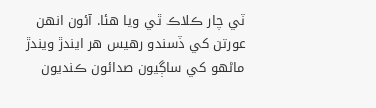ٽي چار ڪلاڪ ٿي ويا هئا. آئون انهن عورتن کي ڏسندو رهيس هر ايندڙ ويندڙ ماڻهو کي ساڳيون صدائون ڪنديون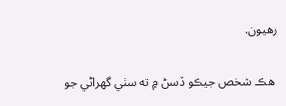رهيون.

 هڪ شخص جيڪو ڏسڻ ۾ ته سٺي گهراڻي جو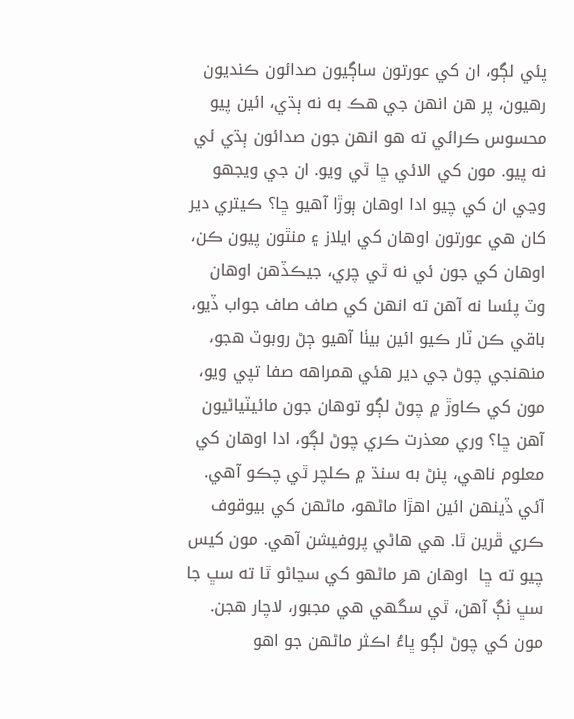پئي لڳو، ان کي عورتون ساڳيون صدائون ڪنديون رهيون، پر هن انهن جي هڪ به نه ٻڌي، ائين پيو محسوس ڪرائي ته هو انهن جون صدائون ٻڌي ئي نه پيو. مون کي الائي ڇا ٿي ويو. ان جي ويجهو وڃي ان کي چيو ادا اوهان ٻوڙا آهيو ڇا؟ ڪيتري دير کان هي عورتون اوهان کي ايلاز ۽ منٿون پيون ڪن، اوهان کي جون ئي نه ٿي چري، جيڪڏهن اوهان وٽ پئسا نه آهن ته انهن کي صاف صاف جواب ڏيو، باقي ڪن ٽار ڪيو ائين بيٺا آهيو ڄڻ روبوٽ هجو، منهنجي چوڻ جي دير هئي همراهه صفا تپي ويو، مون کي ڪاوڙ ۾ چوڻ لڳو توهان جون مائيٽياڻيون آهن ڇا؟ وري معذرت ڪري چوڻ لڳو، ادا اوهان کي معلوم ناهي، پنڻ به سنڌ ۾ ڪلچر ٿي چڪو آهي. آئي ڏينهن ائين اهڙا ماڻهو، ماڻهن کي بيوقوف ڪري ڦرين ٿا. هي هاڻي پروفيشن آهي. مون کيس چيو ته ڇا  اوهان هر ماڻهو کي سڃاڻو ٿا ته سڀ جا سڀ ٺڳ آهن، ٿي سگهي هي مجبور، لاچار هجن. مون کي چوڻ لڳو ڀاءُ اڪثر ماڻهن جو اهو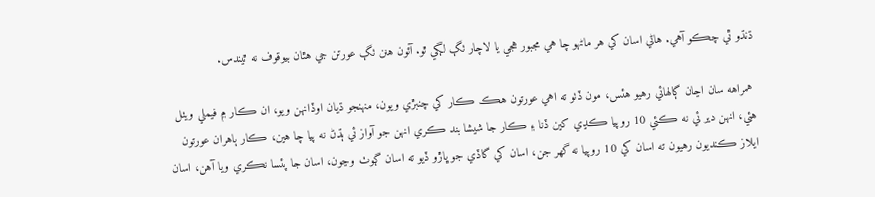ڌنڌو ٿي چڪو آهي. هاڻي اسان کي هر ماڻهو چا هي مجبور هجي يا لاچار ٺڳ لڳي ٿو. آئون هنن ٺڳ عورتن جي هٿان بيوقوف نه ٿيندس.

 همراهه سان اڃان ڳالهائي رهيو هئس، مون ڏٺو ته اهي عورتون هڪ ڪار کي چنبڙي ويون، منهنجو ڌيان اوڏانهن ويو، ان ڪار ۾ فيملي ويٺل هئي، انهن دير ئي نه ڪئي 10 روپيا ڪڍي کين ڏنا ۽ ڪار جا شيشا بند ڪري انهن جو آواز ئي ٻڌڻ نه پيا چا هين، ڪار ٻاهران عورتون ايلاز ڪنديون رهيون ته اسان کي 10 روپيا نه گهر جن، اسان کي گاڏي جو ڀاڙو ڏيو ته اسان ڳوٺ وڃون، اسان جا پئسا نڪري ويا آهن، اسان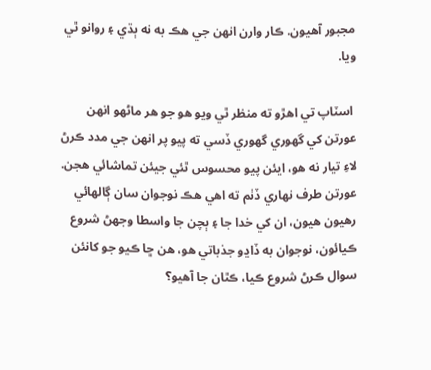مجبور آهيون. ڪار وارن انهن جي هڪ به نه ٻڌي ۽ روانو ٿي ويا.

 اسٽاپ تي اهڙو ته منظر ٿي ويو هو جو هر ماڻهو انهن عورتن کي گهوري گهوري ڏسي ته پيو پر انهن جي مدد ڪرڻ لاءِ تيار نه هو، ايئن پيو محسوس ٿئي جيئن تماشائي هجن. عورتن طرف نهاري ڏٺم ته اهي هڪ نوجوان سان ڳالهائي رهيون هيون، ان کي خدا جا ۽ ٻچن جا واسطا وجهڻ شروع ڪيائون، نوجوان به ڏاڍو جذباتي هو، ھن ڇا ڪيو جو کانئن سوال ڪرڻ شروع ڪيا، ڪٿان جا آهيو؟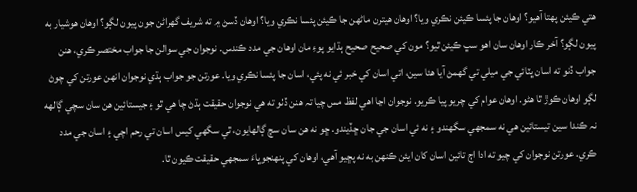هتي ڪيئن پهتا آهيو؟ اوهان جا پئسا ڪيئن نڪري ويا؟ اوهان هيترن ماڻهن جا ڪيئن پئسا نڪري ويا؟ اوهان ڏسڻ ۾ ته شريف گهراڻن جون پيون لڳو؟ اوهان هوشيار به پيون لڳو؟ آخر ڪار اوهان سان اهو سڀ ڪيئن ٿيو؟ مون کي صحيح صحيح ٻڌايو پوءِ مان اوهان جي مدد ڪندس. نوجوان جي سوالن جا جواب مختصر ڪري، هنن جواب ڏنو ته اسان ڀٽائي جي ميلي تي گهمڻ آيا هئا سين، اتي اسان کي خبر ئي نه پئي، اسان جا پئسا نڪري ويا. عورتن جو جواب ٻڌي نوجوان انهن عورتن کي چوڻ لڳو اوهان ڪوڙ ٿا هڻو. اوهان عوام کي چريو پيا ڪريو. نوجوان اڃا اهي لفظ مس چيا تہ هنن ڏٺو ته هي نوجوان حقيقت ٻڌڻ چا هي ٿو ۽ جيستائين هن سان سچي ڳالهه نہ ڪندا سين تيستائين هي نه سمجهي سگهندو ۽ نه ئي اسان جي جان ڇڏيندو. ڇو نه هن سان سچ ڳالهايون، ٿي سگهي کيس اسان تي رحم اچي ۽ اسان جي مدد ڪري. عورتن نوجوان کي چيو ته ادا اڄ تائين اسان کان ايئن ڪنهن به نه پڇيو آهي، اوهان کي پنهنجوڀاءَ سمجهي حقيقت ڪيون ٿا.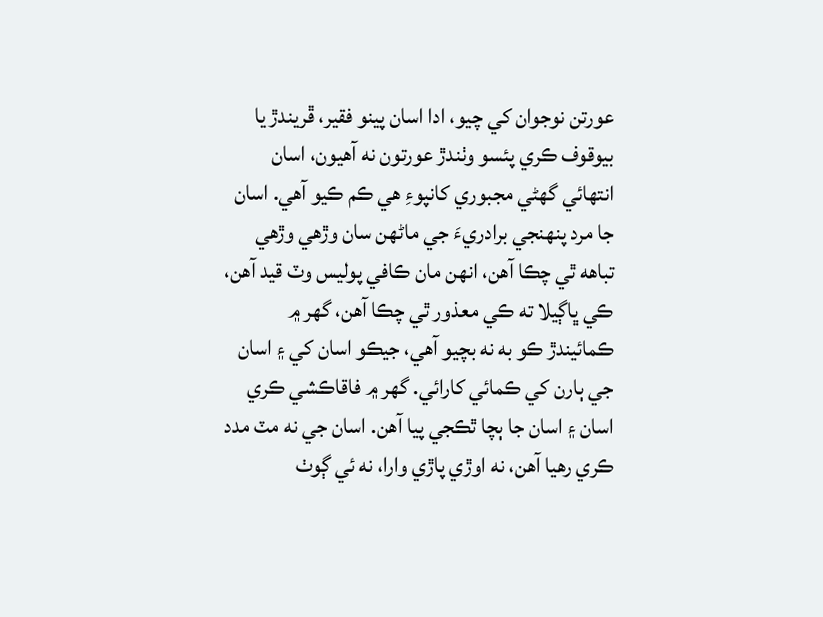عورتن نوجوان کي چيو، ادا اسان پينو فقير، ڦريندڙ يا بيوقوف ڪري پئسو وٺندڙ عورتون نه آهيون، اسان انتهائي گهڻي مجبوري کانپوءِ هي ڪم ڪيو آهي. اسان جا مرد پنهنجي برادريءَ جي ماڻهن سان وڙهي وڙهي تباهه ٿي چڪا آهن، انهن مان ڪافي پوليس وٽ قيد آهن، ڪي ڀاڳيلا ته ڪي معذور ٿي چڪا آهن، گهر ۾ ڪمائيندڙ ڪو به نه بچيو آهي، جيڪو اسان کي ۽ اسان جي ٻارن کي ڪمائي کارائي. گهر ۾ فاقاڪشي ڪري اسان ۽ اسان جا ٻچا ٿڪجي پيا آهن. اسان جي نه مٽ مدد ڪري رهيا آهن، نه اوڙي پاڙي وارا، نه ئي ڳوٺ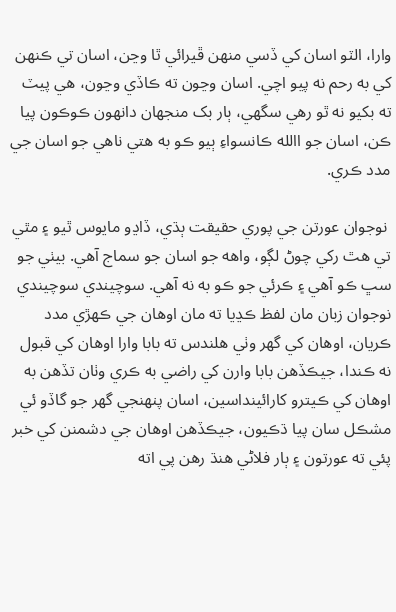وارا، الٽو اسان کي ڏسي منهن ڦيرائي ٿا وڃن، اسان تي ڪنهن کي به رحم نه پيو اچي. اسان وڃون ته ڪاڏي وڃون، هي پيٽ ته بکيو نه ٿو رهي سگهي، ٻار بک منجهان دانهون ڪوڪون پيا ڪن، اسان جو االله ڪانسواءِ ٻيو ڪو به هتي ناهي جو اسان جي مدد ڪري.

 نوجوان عورتن جي پوري حقيقت ٻڌي، ڏاڍو مايوس ٿيو ۽ مٿي تي هٿ رکي چوڻ لڳو، واهه جو اسان جو سماج آهي. بيٺي جو سڀ ڪو آهي ۽ ڪرئي جو ڪو به نه آهي. سوچيندي سوچيندي نوجوان زبان مان لفظ ڪڍيا ته مان اوهان جي ڪهڙي مدد ڪريان، اوهان کي گهر وٺي هلندس ته بابا وارا اوهان کي قبول نه ڪندا، جيڪڏهن بابا وارن کي راضي به ڪري وٺان تڏهن به اوهان کي ڪيترو کارائينداسين، اسان پنهنجي گهر جو گاڏو ئي مشڪل سان پيا ڌڪيون، جيڪڏهن اوهان جي دشمنن کي خبر پئي ته عورتون ۽ ٻار فلاڻي هنڌ رهن پي اته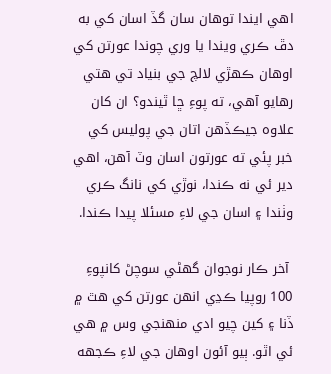اهي ايندا توهان سان گڏ اسان کي به دڦ ڪري ويندا يا وري چوندا عورتن کي اوهان ڪهڙي لالچ جي بنياد تي هتي رهايو آهي، ته پوءِ ڇا ٿيندو؟ ان کان علاوه جيڪڏهن اتان جي پوليس کي خبر پئي ته عورتون اسان وٽ آهن، اهي دير ئي نه ڪندا، نوڙي کي نانگ ڪري وٺندا ۽ اسان جي لاءِ مسئلا پيدا ڪندا.

 آخر ڪار نوجوان گهڻي سوچڻ کانپوءِ 100 روپيا ڪڍي انهن عورتن کي هٿ ۾ ڏنا ۽ کين چيو ادي منهنجي وس ۾ هي ئي اٿو. ٻيو آئون اوهان جي لاءِ ڪجهه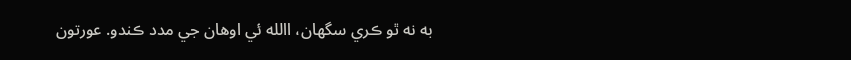به نه ٿو ڪري سگهان، االله ئي اوهان جي مدد ڪندو. عورتون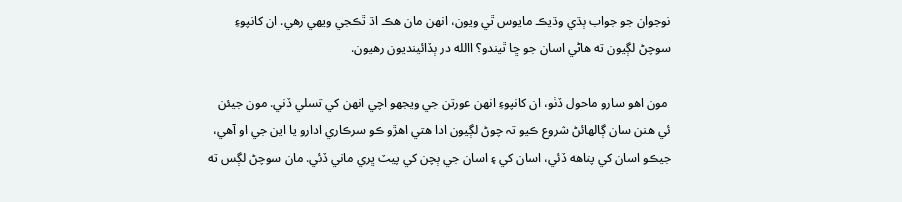نوجوان جو جواب ٻڌي وڌيڪ مايوس ٿي ويون، انهن مان هڪ اڌ ٿڪجي ويهي رهي. ان کانپوءِ سوچڻ لڳيون ته هاڻي اسان جو ڇا ٿيندو؟ االله در ٻڏائينديون رهيون.

 مون اهو سارو ماحول ڏٺو، ان کانپوءِ انهن عورتن جي ويجهو اچي انهن کي تسلي ڏني. مون جيئن ئي هنن سان ڳالهائڻ شروع ڪيو تہ چوڻ لڳيون ادا هتي اهڙو ڪو سرڪاري ادارو يا اين جي او آهي، جيڪو اسان کي پناهه ڏئي، اسان کي ۽ اسان جي ٻچن کي پيٽ ڀري ماني ڏئي. مان سوچڻ لڳس ته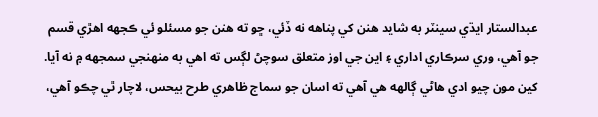عبدالستار ايڌي سينٽر به شايد هنن کي پناهه نه ڏئي، ڇو ته هنن جو مسئلو ئي ڪجهه اهڙي قسم جو آهي، وري سرڪاري اداري ۽ اين جي اوز متعلق سوچڻ لڳس ته اهي به منهنجي سمجهه ۾ نه آيا. کين مون چيو ادي هاڻي ڳالهه هي آهي ته اسان جو سماج ظاهري طرح بيحس، لاچار ٿي چڪو آهي،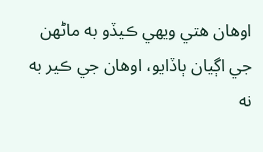اوهان هتي ويهي ڪيڏو به ماڻهن جي اڳيان ٻاڏايو، اوهان جي ڪير به نه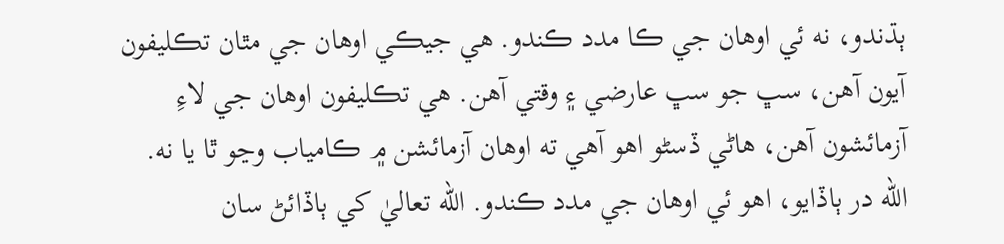ٻڌندو، نه ئي اوهان جي ڪا مدد ڪندو. هي جيڪي اوهان جي مٿان تڪليفون آيون آهن، سڀ جو سڀ عارضي ۽ وقتي آهن. هي تڪليفون اوهان جي لاءِ آزمائشون آهن، هاڻي ڏسڻو اهو آهي ته اوهان آزمائشن ۾ ڪامياب وڃو ٿا يا نه. الله در ٻاڏايو، اهو ئي اوهان جي مدد ڪندو. الله تعاليٰ کي ٻاڏائڻ سان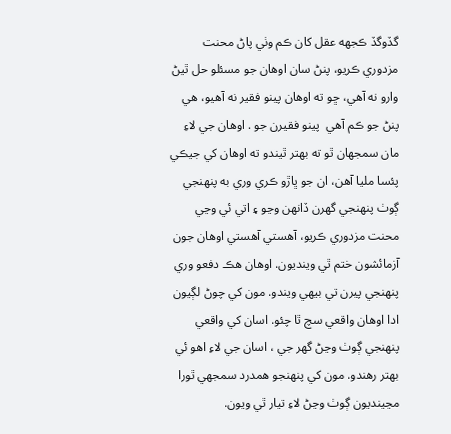گڏوگڏ ڪجهه عقل کان ڪم وٺي پاڻ محنت مزدوري ڪريو، پنڻ سان اوهان جو مسئلو حل ٿيڻ وارو نه آهي، ڇو ته اوهان پينو فقير نه آهيو، هي پنڻ جو ڪم آهي  پينو فقيرن جو . اوهان جي لاءِ مان سمجهان ٿو ته بهتر ٿيندو ته اوهان کي جيڪي پئسا مليا آهن، ان جو ڀاڙو ڪري وري به پنهنجي ڳوٺ پنهنجي گهرن ڏانهن وڃو ۽ اتي ئي وڃي محنت مزدوري ڪريو، آهستي آهستي اوهان جون آزمائشون ختم ٿي وينديون. اوهان هڪ دفعو وري پنهنجي پيرن تي بيهي ويندو. مون کي چوڻ لڳيون ادا اوهان واقعي سچ ٿا چئو. اسان کي واقعي پنهنجي ڳوٺ وڃڻ گهر جي ، اسان جي لاءِ اهو ئي بهتر رهندو. مون کي پنهنجو همدرد سمجهي ٿورا مڃينديون ڳوٺ وڃڻ لاءِ تيار ٿي ويون.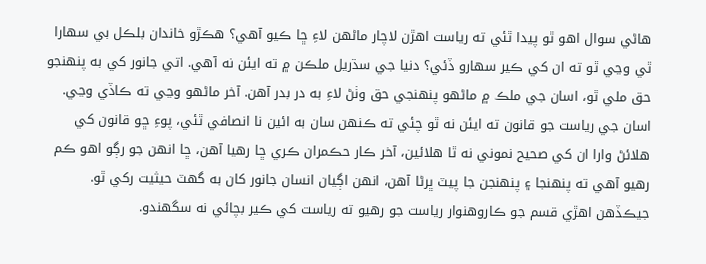هاڻي سوال اهو ٿو پيدا ٿئي ته رياست اهڙن لاچار ماڻهن لاءِ ڇا ڪيو آهي؟ هڪڙو خاندان بلڪل بي سهارا ٿي وڃي ٿو ته ان کي ڪير سهارو ڏئي؟ دنيا جي سڌريل ملڪن ۾ ته ايئن نه آهي. اتي جانور کي به پنهنجو حق ملي ٿو، اسان جي ملڪ ۾ ماڻهو پنهنجي حق وٺڻ لاءِ به در بدر آهن. آخر ماڻهو وڃي ته ڪاڏي وڃي. اسان جي رياست جو قانون ته ايئن نه ٿو چئي ته ڪنهن سان به ائين نا انصافي ٿئي، پوءِ ڇو قانون کي هلائڻ وارا ان کي صحيح نموني نه ٿا هلائين، آخر ڪار حڪمران ڪري ڇا رهيا آهن، ڇا انهن جو رڳو اهو ڪم رهيو آهي ته پنهنجا ۽ پنهنجن جا پيٽ ڀرڻا آهن، انهن اڳيان انسان جانور کان به گهٽ حيثيت رکي ٿو. جيڪڏهن اهڙي قسم جو ڪاروهنوار رياست جو رهيو ته رياست کي ڪير بچائي نه سگهندو.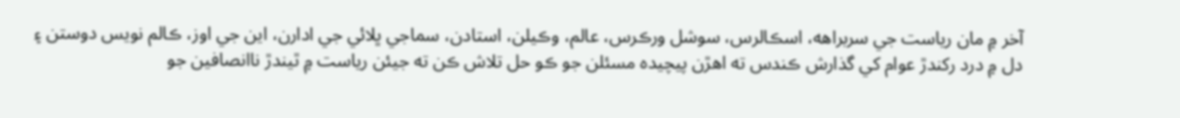آخر ۾ مان رياست جي سربراهه، اسڪالرس، سوشل ورڪرس، عالم، وڪيلن، استادن، سماجي ڀلائي جي ادارن، اين جي اوز، ڪالم نويس دوستن ۽ دل ۾ درد رکندڙ عوام کي گذارش ڪندس ته اهڙن پيچيده مسئلن جو ڪو حل تلاش ڪن ته جيئن رياست ۾ ٿيندڙ ناانصافين جو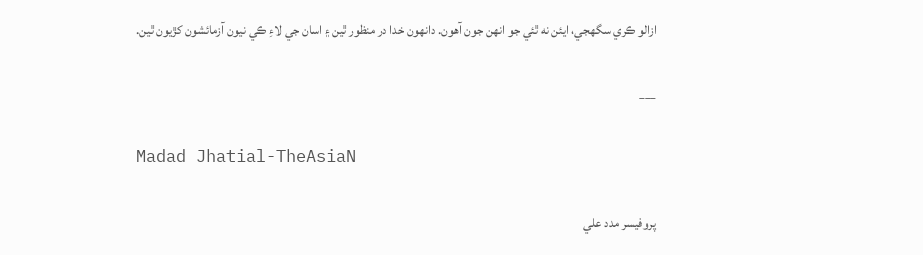ازالو ڪري سگهجي، ايئن نه ٿئي جو انهن جون آهون. دانهون خدا در منظور ٿين ۽ اسان جي لاءِ ڪي نيون آزمائشون کڙيون ٿين.

___

Madad Jhatial-TheAsiaN

پروفيسر مدد علي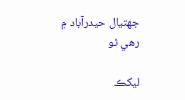جھتيال حيدرآباد ۾ رھي ٿو

ليکڪ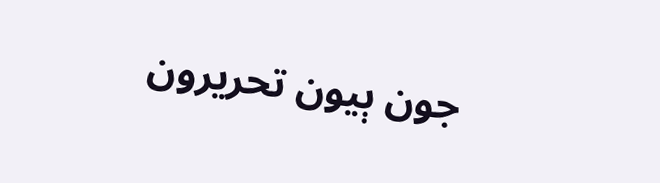جون ٻيون تحريرون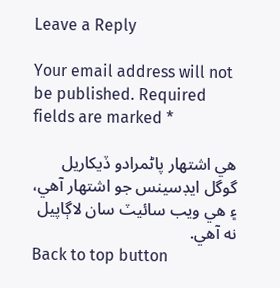Leave a Reply

Your email address will not be published. Required fields are marked *

هي اشتهار پاڻمرادو ڏيکاريل گوگل ايڊسينس جو اشتهار آهي، ۽ هي ويب سائيٽ سان لاڳاپيل نه آهي.
Back to top button